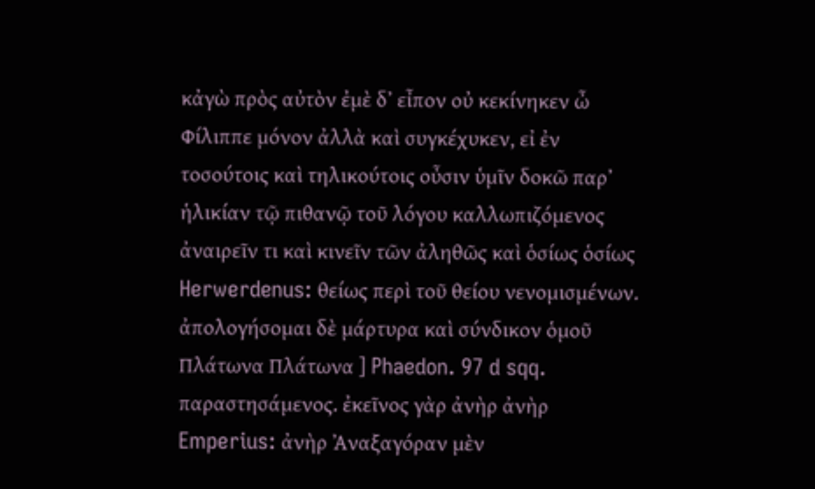κἀγὼ πρὸς αὐτὸν ἐμὲ δʼ εἶπον οὐ κεκίνηκεν ὦ Φίλιππε μόνον ἀλλὰ καὶ συγκέχυκεν, εἰ ἐν τοσούτοις καὶ τηλικούτοις οὖσιν ὑμῖν δοκῶ παρʼ ἡλικίαν τῷ πιθανῷ τοῦ λόγου καλλωπιζόμενος ἀναιρεῖν τι καὶ κινεῖν τῶν ἀληθῶς καὶ ὁσίως ὁσίως Herwerdenus: θείως περὶ τοῦ θείου νενομισμένων. ἀπολογήσομαι δὲ μάρτυρα καὶ σύνδικον ὁμοῦ Πλάτωνα Πλάτωνα ] Phaedon. 97 d sqq. παραστησάμενος. ἐκεῖνος γὰρ ἀνὴρ ἀνὴρ Emperius: ἀνὴρ Ἀναξαγόραν μὲν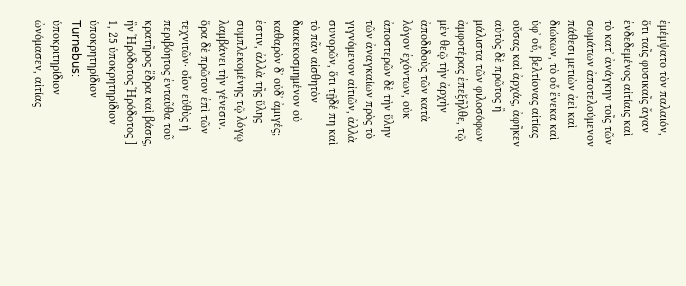ἐμέμψατο τὸν παλαιόν, ὅτι ταῖς φυσικαῖς ἄγαν ἐνδεδεμένος αἰτίαις καὶ τὸ κατʼ ἀνάγκην τοῖς τῶν σωμάτων ἀποτελούμενον πάθεσι μετιὼν ἀεὶ καὶ διώκων, τὸ οὗ ἕνεκα καὶ ὑφʼ οὗ, βελτίονας αἰτίας οὔσας καὶ ἀρχάς, ἀφῆκεν αὐτὸς δὲ πρῶτος ἢ μάλιστα τῶν φιλοσόφων ἀμφοτέρας ἐπεξῆλθε, τῷ μὲν θεῷ τὴν ἀρχὴν ἀποδιδοὺς τῶν κατὰ λόγον ἐχόντων, οὐκ ἀποστερῶν δὲ τὴν ὕλην τῶν ἀναγκαίων πρὸς τὸ γιγνόμενον αἰτιῶν, ἀλλὰ συνορῶν, ὅτι τῇδέ πη καὶ τὸ πᾶν αἰσθητὸν διακεκοσμημένον οὐ καθαρὸν δʼ οὐδʼ ἀμιγές; ἐστιν, ἀλλὰ τῆς ὕλης συμπλεκομένης τῷ λόγῳ λαμβάνει τὴν γένεσιν. ὅρα δὲ πρῶτον ἐπὶ τῶν τεχνιτῶν· οἷον εὐθὺς ἡ περιβόητος ἐνταῦθα τοῦ κρατῆρος ἕδρα καὶ βάσις, ἣν Ἡρόδοτος Ἡρόδοτος ] 1, 25 ὑποκρητηρίδιον ὑποκρητηρίδιον Turnebus: ὑποκριτηρίδιον ὠνόμασεν, αἰτίας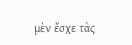μὲν ἔσχε τὰς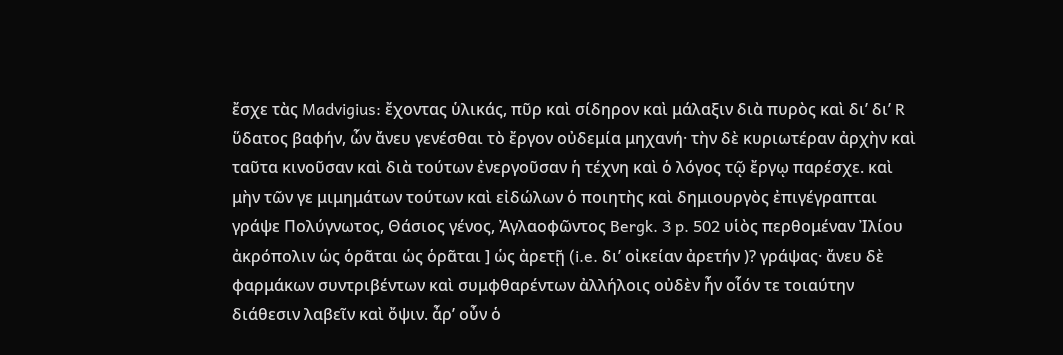ἔσχε τὰς Madvigius: ἔχοντας ὑλικάς, πῦρ καὶ σίδηρον καὶ μάλαξιν διὰ πυρὸς καὶ διʼ διʼ R ὕδατος βαφήν, ὧν ἄνευ γενέσθαι τὸ ἔργον οὐδεμία μηχανή· τὴν δὲ κυριωτέραν ἀρχὴν καὶ ταῦτα κινοῦσαν καὶ διὰ τούτων ἐνεργοῦσαν ἡ τέχνη καὶ ὁ λόγος τῷ ἔργῳ παρέσχε. καὶ μὴν τῶν γε μιμημάτων τούτων καὶ εἰδώλων ὁ ποιητὴς καὶ δημιουργὸς ἐπιγέγραπται γράψε Πολύγνωτος, Θάσιος γένος, Ἀγλαοφῶντος Bergk. 3 p. 502 υἱὸς περθομέναν Ἰλίου ἀκρόπολιν ὡς ὁρᾶται ὡς ὁρᾶται ] ὡς ἀρετῇ (i.e. δι’ οἰκείαν ἀρετήν )? γράψας· ἄνευ δὲ φαρμάκων συντριβέντων καὶ συμφθαρέντων ἀλλήλοις οὐδὲν ἦν οἷόν τε τοιαύτην διάθεσιν λαβεῖν καὶ ὄψιν. ἆρʼ οὖν ὁ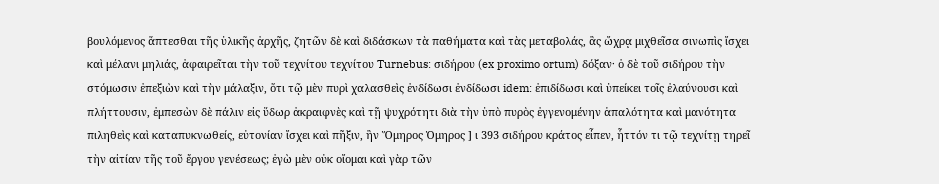βουλόμενος ἅπτεσθαι τῆς ὑλικῆς ἀρχῆς, ζητῶν δὲ καὶ διδάσκων τὰ παθήματα καὶ τὰς μεταβολάς, ἃς ὤχρᾳ μιχθεῖσα σινωπὶς ἴσχει καὶ μέλανι μηλιάς, ἀφαιρεῖται τὴν τοῦ τεχνίτου τεχνίτου Turnebus: σιδήρου (ex proximo ortum) δόξαν· ὁ δὲ τοῦ σιδήρου τὴν στόμωσιν ἐπεξιὼν καὶ τὴν μάλαξιν, ὅτι τῷ μὲν πυρὶ χαλασθεὶς ἐνδίδωσι ἐνδίδωσι idem: ἐπιδίδωσι καὶ ὑπείκει τοῖς ἐλαύνουσι καὶ πλήττουσιν, ἐμπεσὼν δὲ πάλιν εἰς ὕδωρ ἀκραιφνὲς καὶ τῇ ψυχρότητι διὰ τὴν ὑπὸ πυρὸς ἐγγενομένην ἁπαλότητα καὶ μανότητα πιληθεὶς καὶ καταπυκνωθείς, εὐτονίαν ἴσχει καὶ πῆξιν, ἣν Ὅμηρος Ὁμηρος ] ι 393 σιδήρου κράτος εἶπεν, ἧττόν τι τῷ τεχνίτῃ τηρεῖ τὴν αἰτίαν τῆς τοῦ ἔργου γενέσεως; ἐγὼ μὲν οὐκ οἴομαι καὶ γὰρ τῶν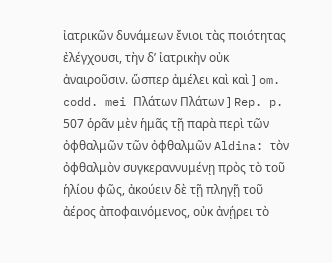ἰατρικῶν δυνάμεων ἔνιοι τὰς ποιότητας ἐλέγχουσι, τὴν δʼ ἰατρικὴν οὐκ ἀναιροῦσιν. ὥσπερ ἀμέλει καὶ καὶ ] om. codd. mei Πλάτων Πλάτων ] Rep. p. 507 ὁρᾶν μὲν ἡμᾶς τῇ παρὰ περὶ τῶν ὀφθαλμῶν τῶν ὀφθαλμῶν Aldina: τὸν ὀφθαλμὸν συγκεραννυμένῃ πρὸς τὸ τοῦ ἡλίου φῶς, ἀκούειν δὲ τῇ πληγῇ τοῦ ἀέρος ἀποφαινόμενος, οὐκ ἀνῄρει τὸ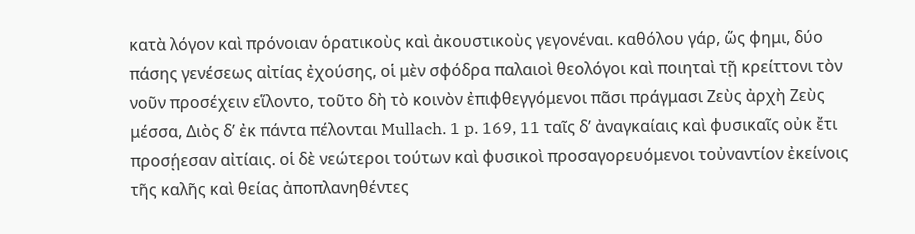κατὰ λόγον καὶ πρόνοιαν ὁρατικοὺς καὶ ἀκουστικοὺς γεγονέναι. καθόλου γάρ, ὥς φημι, δύο πάσης γενέσεως αἰτίας ἐχούσης, οἱ μὲν σφόδρα παλαιοὶ θεολόγοι καὶ ποιηταὶ τῇ κρείττονι τὸν νοῦν προσέχειν εἵλοντο, τοῦτο δὴ τὸ κοινὸν ἐπιφθεγγόμενοι πᾶσι πράγμασι Ζεὺς ἀρχὴ Ζεὺς μέσσα, Διὸς δʼ ἐκ πάντα πέλονται Mullach. 1 p. 169, 11 ταῖς δʼ ἀναγκαίαις καὶ φυσικαῖς οὐκ ἔτι προσῄεσαν αἰτίαις. οἱ δὲ νεώτεροι τούτων καὶ φυσικοὶ προσαγορευόμενοι τοὐναντίον ἐκείνοις τῆς καλῆς καὶ θείας ἀποπλανηθέντες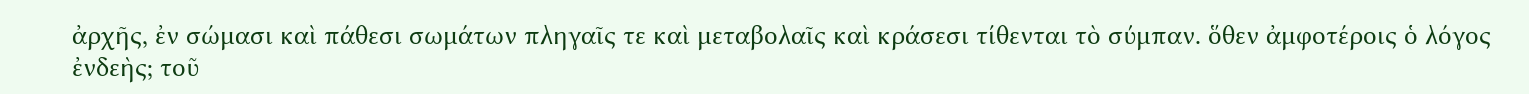ἀρχῆς, ἐν σώμασι καὶ πάθεσι σωμάτων πληγαῖς τε καὶ μεταβολαῖς καὶ κράσεσι τίθενται τὸ σύμπαν. ὅθεν ἀμφοτέροις ὁ λόγος ἐνδεὴς; τοῦ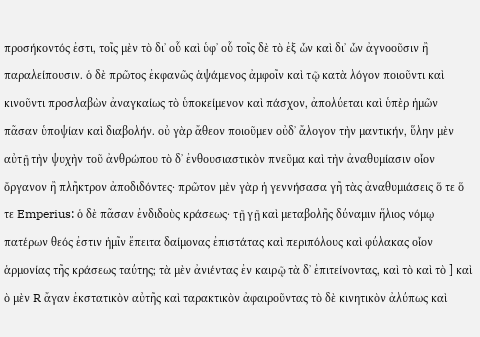προσήκοντός ἐστι, τοῖς μὲν τὸ διʼ οὗ καὶ ὑφʼ οὗ τοῖς δὲ τὸ ἐξ ὧν καὶ διʼ ὧν ἀγνοοῦσιν ἢ παραλείπουσιν. ὁ δὲ πρῶτος ἐκφανῶς ἁψάμενος ἀμφοῖν καὶ τῷ κατὰ λόγον ποιοῦντι καὶ κινοῦντι προσλαβὼν ἀναγκαίως τὸ ὑποκείμενον καὶ πάσχον, ἀπολύεται καὶ ὑπὲρ ἡμῶν πᾶσαν ὑποψίαν καὶ διαβολήν. οὐ γὰρ ἄθεον ποιοῦμεν οὐδʼ ἄλογον τὴν μαντικήν, ὕλην μὲν αὐτῇ τὴν ψυχὴν τοῦ ἀνθρώπου τὸ δʼ ἐνθουσιαστικὸν πνεῦμα καὶ τὴν ἀναθυμίασιν οἷον ὄργανον ἢ πλῆκτρον ἀποδιδόντες· πρῶτον μὲν γὰρ ἡ γεννήσασα γῆ τὰς ἀναθυμιάσεις ὅ τε ὅ τε Emperius: ὁ δὲ πᾶσαν ἐνδιδοὺς κράσεως· τῇ γῇ καὶ μεταβολῆς δύναμιν ἥλιος νόμῳ πατέρων θεός ἐστιν ἡμῖν ἔπειτα δαίμονας ἐπιστάτας καὶ περιπόλους καὶ φύλακας οἷον ἁρμονίας τῆς κράσεως ταύτης; τὰ μὲν ἀνιέντας ἐν καιρῷ τὰ δʼ ἐπιτείνοντας, καὶ τὸ καὶ τὸ ] καὶ ὸ μὲν R ἄγαν ἐκστατικὸν αὐτῆς καὶ ταρακτικὸν ἀφαιροῦντας τὸ δὲ κινητικὸν ἀλύπως καὶ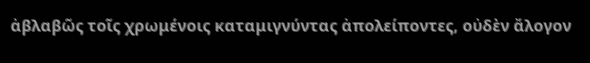ἀβλαβῶς τοῖς χρωμένοις καταμιγνύντας ἀπολείποντες, οὐδὲν ἄλογον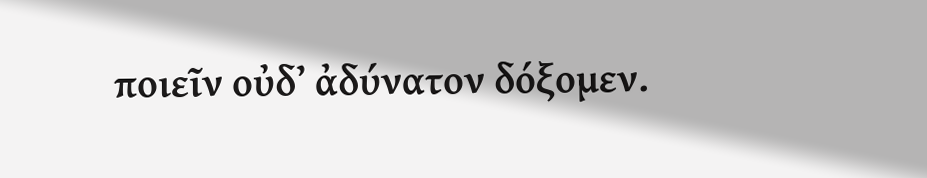ποιεῖν οὐδʼ ἀδύνατον δόξομεν.